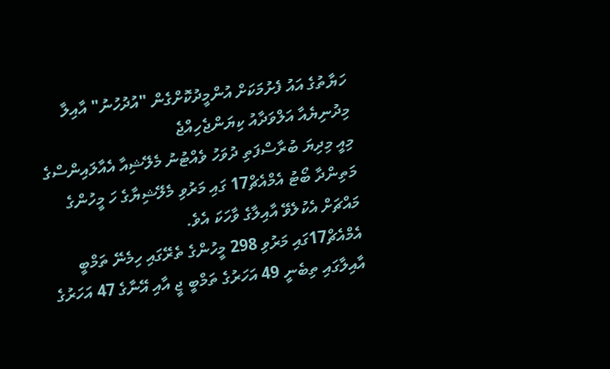ހަޔާތުގެ އައު ފެށުމަކަށް އުންމީދުކޮށްގެން "އުދުހުނު" އާއިލާ މިދުނިޔެއާ އަލްވަދާއު ކިޔަންޖެހިއްޖެ
މިއީ މިދިޔަ ބުރާސްފަތި ދުވަހު ވެއްޓުނު މެލޭޝިއާ އެއާލައިންސްގެ މަތިންދާ ބޯޓު އެމްއެޗް17 ގައި މަރުވި މެލޭޝިޔާގެ ހަ މީހުންގެ މައްޗަށް އެކުލެވޭ އާއިލާގެ ވާހަކަ އެވެ.
އެމްއެޗް17ގައި މަރުވި 298 މީހުންގެ ތެރޭގައި ހިމެނޭ ތަމްބީ އާއިލާގައި ތިބެނީ 49 އަހަރުގެ ތަމްބީ ޖީ އާއި އޭނާގެ 47 އަހަރުގެ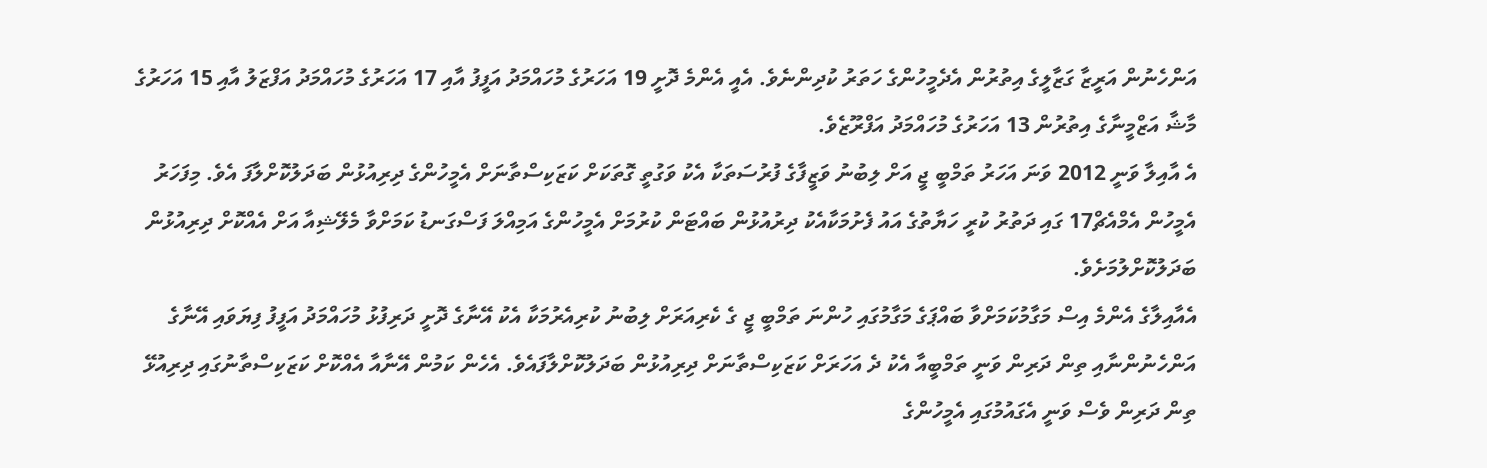އަންހެނުން އަރީޒާ ގަޒާލީގެ އިތުރުން އެދެމީހުންގެ ހަތަރު ކުދިންނެވެ. އެއީ އެންމެ ދޮށީ 19 އަހަރުގެ މުހައްމަދު އަފީފު އާއި 17 އަހަރުގެ މުހައްމަދު އަފްޒަލު އާއި 15 އަހަރުގެ މާޝާ އަޒްމީނާގެ އިތުރުން 13 އަހަރުގެ މުހައްމަދު އަފްރޫޒެވެ.
އެ އާއިލާ ވަނީ 2012 ވަނަ އަހަރު ތަމްބީ ޖީ އަށް ލިބުނު ވަޒީފާގެ ފުރުސަތަކާ އެކު ވަގުތީ ގޮތަކަށް ކަޒަކިސްތާނަށް އެމީހުންގެ ދިރިއުޅުން ބަދަލުކޮށްލާފަ އެވެ. މިފަހަރު އެމީހުން އެމްއެޗް17 ގައި ދަތުރު ކުރީ ހަޔާތުގެ އައު ފެށުމަކާއެކު ދިރުއުޅުން ބައްޓަން ކުރުމަށް އެމީހުންގެ އަމިއްލަ ފަސްގަނޑު ކަމަށްވާ މެލޭޝިއާ އަށް އެއްކޮށް ދިރިއުޅުން ބަދަލުކޮށްލުމަށެވެ.
އެއާއިލާގެ އެންމެ އިސް މަގާމުކަމަށްވާ ބައްޕަގެ މަގާމުގައި ހުންނަ ތަމްބީ ޖީ ގެ ކެރިއަރަށް ލިބުނު ކުރިއެރުމަކާ އެކު އޭނާގެ ދޮށީ ދަރިފުޅު މުހައްމަދު އަފީފު ފިޔަވައި އޭނާގެ އަންހެނުންނާއި ތިން ދަރިން ވަނީ ތަމްބީއާ އެކު ދެ އަހަރަށް ކަޒަކިސްތާނަށް ދިރިއުޅުން ބަދަލުކޮށްލާފައެވެ. އެހެން ކަމުން އޭނާއާ އެއްކޮށް ކަޒަކިސްތާނުގައި ދިރިއުޅޭ ތިން ދަރިން ވެސް ވަނީ އެގައުމުގައި އެމީހުންގެ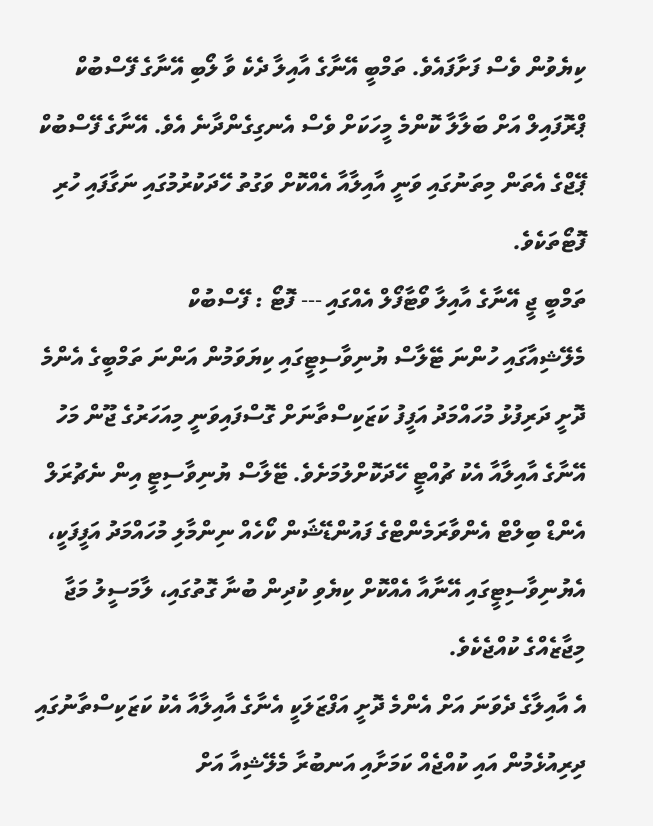ކިޔެވުން ވެސް ފަށާފައެވެ. ތަމްބީ އޭނާގެ އާއިލާ ދެކެ ވާ ލޯބި އޭނާގެ ފޭސްބުކް ޕްރޮފައިލް އަށް ބަލާލާ ކޮންމެ މީހަކަށް ވެސް އެނގިގެންދާނެ އެވެ. އޭނާގެ ފޭސްބުކް ޕޭޖްގެ އެތަން މިތަނުގައި ވަނީ އާއިލާއާ އެއްކޮށް ވަގުތު ހޭދަކުރުމުގައި ނަގާފައި ހުރި ފޮޓޯތަކެވެ.
ތަމްބީ ޖީ އޭނާގެ އާއިލާ ވޯޓާފޯލް އެއްގައި --- ފޮޓޯ : ފޭސްބުކް
މެލޭޝިއާގައި ހުންނަ ޓޭލާސް ޔުނިވާސިޓީގައި ކިޔަވަމުން އަންނަ ތަމްބީގެ އެންމެ ދޮށީ ދަރިފުޅު މުހައްމަދު އަފީފު ކަޒަކިސްތާނަށް ގޮސްފައިވަނީ މިއަހަރުގެ ޖޫން މަހު އޭނާގެ އާއިލާއާ އެކު ޗުއްޓީ ހޭދަކޮށްލުމަށެވެ. ޓޭލާސް ޔުނިވާސިޓީ އިން ނެޗުރަލް އެންޑް ބިލްޓް އެންވާރަމެންޓްގެ ފައުންޑޭޝަން ކޯހެއް ނިންމާލި މުހައްމަދު އަފީފަކީ، އެޔުނިވާސިޓީގައި އޭނާއާ އެއްކޮށް ކިޔެވި ކުދިން ބުނާ ގޮތުގައި، ލާމަސީލު މަޖާ މިޖާޒެއްގެ ކުއްޖެކެވެ.
އެ އާއިލާގެ ދެވަނަ އަށް އެންމެ ދޮށީ އަފްޒަލަކީ އެނާގެ އާއިލާއާ އެކު ކަޒަކިސްތާނުގައި ދިރިއުޅެމުން އައި ކުއްޖެއް ކަމަށާއި އަނބުރާ މެލޭޝިއާ އަށް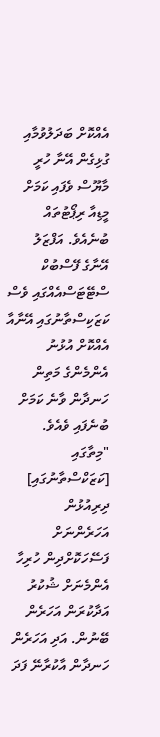އެއްކޮށް ބަދަލުވުމާއި ގުޅިގެން އޭނާ ހުރީ މާޔޫސް ވެފައި ކަމަށް މީޑިއާ ރިޕޯޓުތައް ބުނެއެވެ. އަފްޒަލު އޭނާގެ ފޭސްބުކް ސްޓޭޓަސްއެއްގައި ވެސް ކަޒަކިސްތާނުގައި އޭނާއާ އެއްކޮށް އުޅުނު އެންމެންގެ މަތިން ހަނދާން ވާނެ ކަމަށް ބުނެފައި ވެއެވެ.
"މިތާގައި [ކަޒަކްސްތާނުގައި] ދިރިއުޅުން އަހަރެންނަށް ފަސޭހަކޮށްދިން ހުރިހާ އެންމެނަށް ޝުކުރު އަދާކުރަން އަހަރެން ބޭނުން. އަދި އަހަރެން ހަނދާން އާކުރާނޭ ފަދަ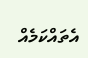އެތައްކަމެއް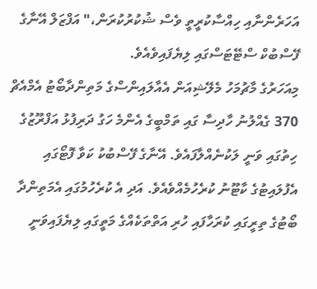އަހަރެންނާއި ހިއްސާކުރީތީ ވެސް ޝުކުރުކުރަން،" އަފްޒަލް އޭނާގެ ފޭސްބުކް ސްޓޭޓަސްގައި ލިޔެފައިވެއެވެ.
މިއަހަރުގެ މާޗުމަހު މެލޭޝިއަން އެއާލައިންސްގެ މަތިންދާބޯޓު އެމްއެޗް 370 ގެއްލުނު ހާދިސާ ގައި ތަމްބީގެ އެންމެ ހަގު ދަރިފުޅު އަފްރޫޒުގެ ހިތުގައި ވަނީ ލަކުނެއްލާފައެވެ. އޭނާގެ ފޭސްބުކު ކަވާ ފޮޓޯގައި އެފުލައިޓުގެ ކާޓޫނު ކުރެހުމެއްވެއެވެ. އަދި އެ ކުރެހުމުގައި އެމަތިންދާ ބޯޓުގެ ތިރީގައި ކުރަހާފައި ހުރި އަތްތަކެއްގެ މަތީގައި ލިޔެފައިވަނީ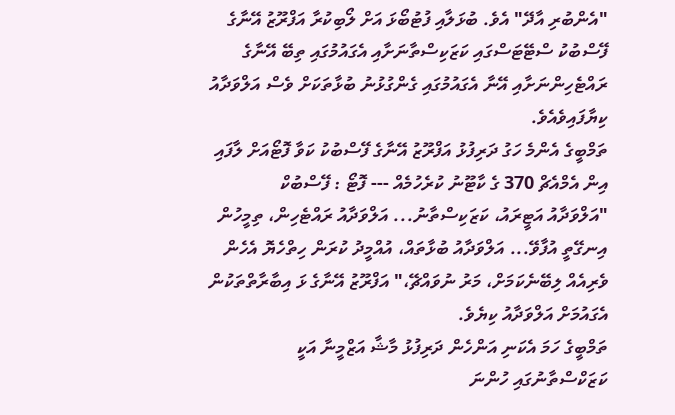"އެންބުރި އާދޭ" އެވެ. ބުޅަލާއި ފުޓުބޯޅަ އަށް ލޯބިކުރާ އަފްރޫޒު އޭނާގެ ފޭސްބުކު ސްޓޭޓަސްގައި ކަޒަކިސްތާނަށާއި އެގައުމުގައި ތިބޭ އޭނާގެ ރައްޓެހިންނަށާއި އޭނާ އެގައުމުގައި ގެންގުޅުނު ބުޅާތަކަށް ވެސް އަލްވަދާއު ކިޔާފައިވެއެވެ.
ތަމްބީގެ އެންމެ ހަގު ދަރިފުޅު އަފްރޫޒު އޭނާގެ ފޭސްބުކު ކަވާ ފޮޓޯއަށް ލާފައި އިން އެމްއެޗް 370 ގެ ކާޓޫނު ކުރެހުމެއް --- ފޮޓޯ : ފޭސްބުކް
"އަލްވަދާއު އަޓީރައު، ކަޒަކިސްތާނު... އަލްވަދާއު ރައްޓެހިން، ތިމީހުން އިނގޭތީ އުފާވޭ... އަލްވަދާއު ބުޅާތައް، އުއްމީދު ކުރަން ހިތްހެޔޮ އެހެން ވެރިއެއް ލިބޭނެކަމަށް، މަރު ނުވައްޗޭ،" އަފްރޫޒު އޭނާގެ ޅަ އިބާރާތްތަކުން އެގައުމަށް އަލްވަދާއު ކިޔެވެ.
ތަމްބީގެ ހަމަ އެކަނި އަންހެން ދަރިފުޅު މާޝާ އަޒްމީނާ އަކީ ކަޒަކްސްތާނުގައި ހުންނަ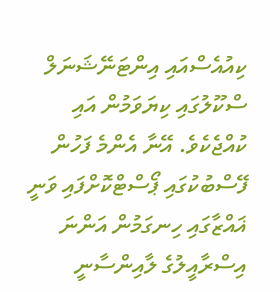ކިއުއެސްއައި އިންޓަނޭޝަނަލް ސްކޫލުގައި ކިޔަވަމުން އައި ކުއްޖެކެވެ. އޭނާ އެންމެ ފަހުން ފޭސްބުކުގައި ޕޯސްޓްކޮށްފައި ވަނީ ޣައްޒާގައި ހިނގަމުން އަންނަ އިސްރާއީލުގެ ލާއިންސާނީ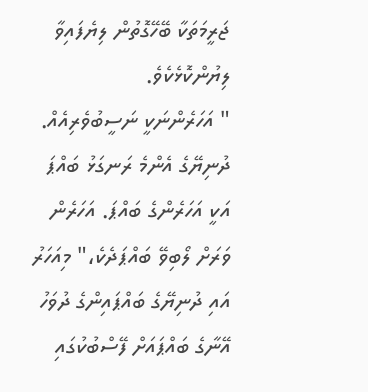ޖަރީމަތަކާ ބޭހޭގޮތުން ލިޔެފައިވާ ލިޔުންކޮޅެކެވެ.
" އަހަރެންނަކީ ނަސީބުވެރިއެއް. ދުނިޔޭގެ އެންމެ ރަނގަޅު ބައްޕަ އަކީ އަހަރެންގެ ބައްޕަ. އަހަރެން ވަރަށް ލޯބިވޭ ބައްޕަދެކެ،" މިއަހަރު އައި ދުނިޔޭގެ ބައްޕައިންގެ ދުވަހު އޭނާގެ ބައްޕައަށް ފޭސްބުކުގައި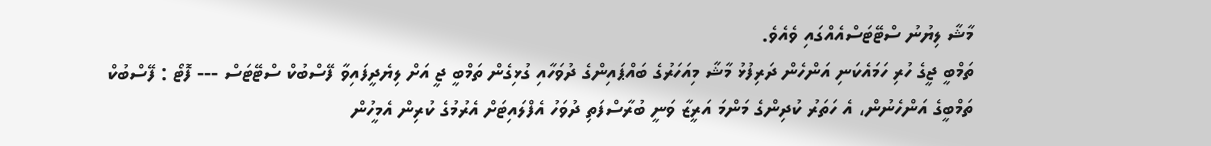މާޝާ ލިޔުނު ސްޓޭޓަސްއެއްގައި ވެއެވެ.
ތަމްބީ ޖީގެ ހުރި ހަމައެކަނި އަންހެން ދަރިފުޅު މާޝާ މިއަހަރުގެ ބައްޕައިންގެ ދުވަހާއި ގުޅިގެން ތަމްބީ ޖީ އަށް ލިޔެދީފައިވާ ފޭސްބުކް ސްޓޭޓަސް --- ފޮޓޯ : ފޭސްބުކް
ތަމްބީގެ އަންހެނުން، އެ ހަތަރު ކުދިންގެ މަންމަ އަރީޒާ ވަނީ ބުރާސްފަތި ދުވަހު އެފްލައިޓަށް އެރުމުގެ ކުރިން އެމީހުން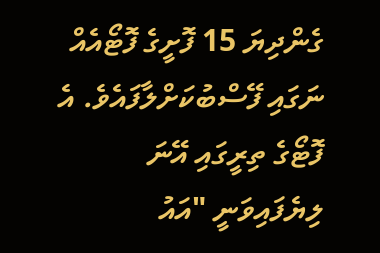ގެންދިޔަ 15 ފޮށީގެ ފޮޓޯއެއް ނަގައި ފޭސްބުކަށްލާފައެވެ. އެ ފޮޓޯގެ ތިރީގައި އޭނަ ލިޔެފައިވަނީ "އައު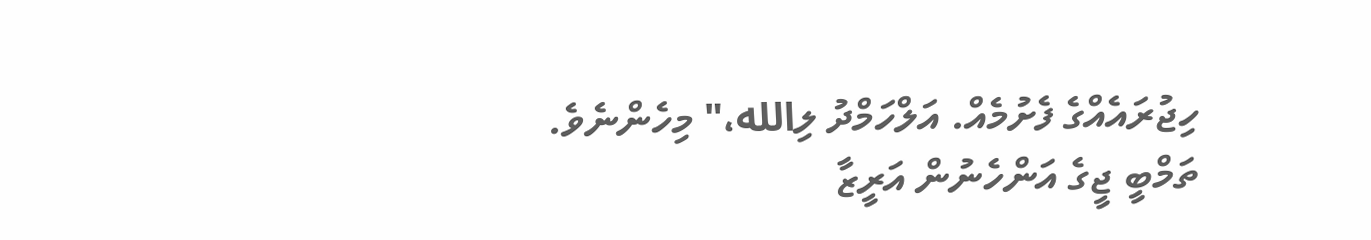ހިޖުރައެއްގެ ފެށުމެއް. އަލްހަމްދު ލިالله،" މިހެންނެވެ.
ތަމްބީ ޖީގެ އަންހެނުން އަރީޒާ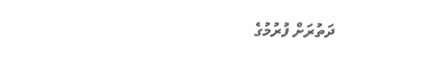ދަތުރަށް ފުރުމުގެ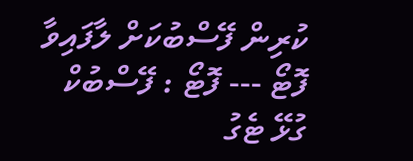ކުރިން ފޭސްބުކަށް ލާފައިވާ ފޮޓޯ --- ފޮޓޯ : ފޭސްބުކް
ގުޅޭ ޓެގު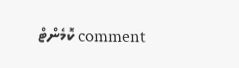comment ކޮމެންޓް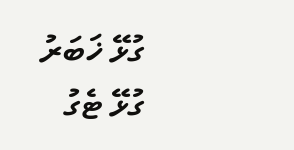ގުޅޭ ޚަބަރު
ގުޅޭ ޓެގު